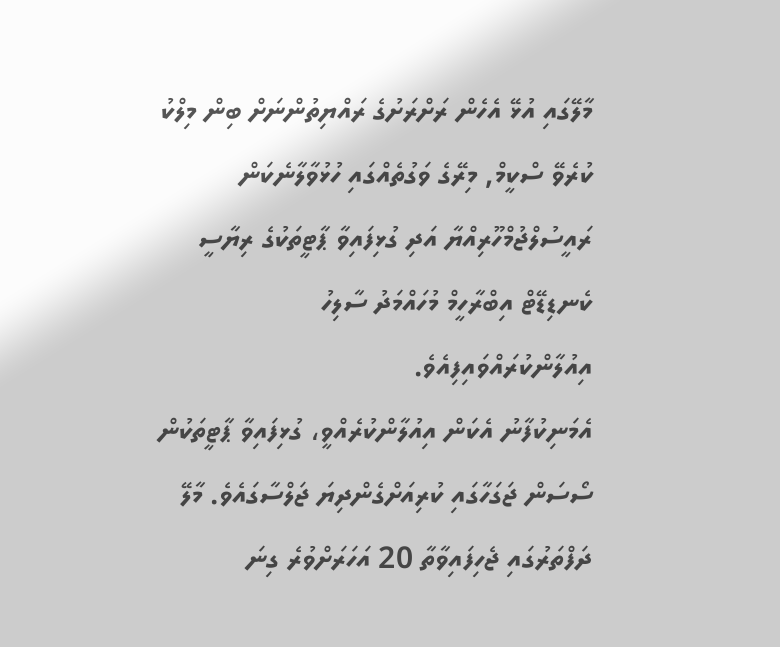މާލޭގައި އުޅޭ އެހެން ރަށްރަށުގެ ރައްޔިތުންނަށް ބިން މިލްކު ކުރެވޭ ސްކީމް, މިރޭގެ ވަގުތެއްގައި ހުޅުވާލާނެކަން ރައީސުލްޖުމްހޫރިއްޔާ އަދި ގުޅިފައިވާ ޕާޓީތަކުގެ ރިޔާސީ ކެނޑިޑޭޓް އިބްރާހީމް މުހައްމަދު ސާލިހު އިއުލާންކުރައްވައިފިއެވެ.
އެމަނިކުފާނު އެކަން އިއުލާންކުރެއްވީ، ގުޅިފައިވާ ޕާޓީތަކުން ސޯސަން ޖަގަހާގައި ކުރިއަށްގެންދިޔަ ޖަލްސާގައެވެ. މާލޭ ދަފްތަރުގައި ޖެހިފައިވާތާ 20 އަހަރަށްވުރެ ގިނަ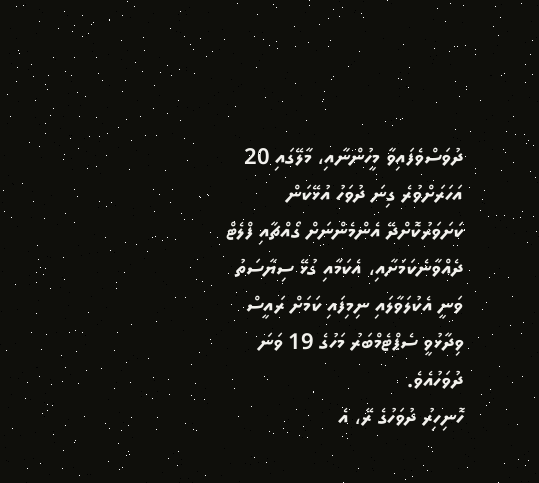ދުވަސްވެފައިވާ މީހުންނާއި، މާލޭގައި 20 އަހަރަށްވުރެ ގިނަ ދުވަހު އުޅޭކަން ކަށަވަރުކޮށްދޭ އެންމެންނަށް ގޯއްޗާއި ފްލެޓް ދެއްވާނެކަމަށާއި، އެކަމާއި ގުޅޭ ސިޔާސަތު ވަނީ އެކުލަވާލައި ނިމިފައި ކަމަށް ރައީސް ވިދާޅުވީ ސެޕްޓެމްބަރު މަހުގެ 19 ވަނަ ދުވަހުއެވެ.
ހޮނިހިރު ދުވަހުގެ ރޭ، އެ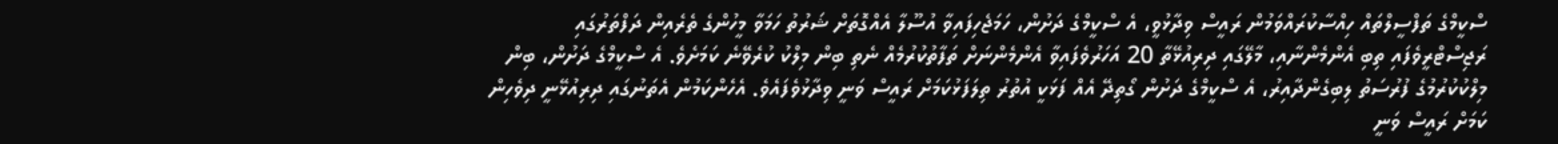ސްކީމްގެ ތަފްސީލްތައް ހިއްސާކުރައްވަމުން ރައީސް ވިދާޅުވީ، އެ ސްކީމްގެ ދަށުން، ހަމަޖެހިފައިވާ އުސޫލާ އެއްގޮތަށް ޝަރުތު ހަމަވާ މީހުންގެ ތެރެއިން ދަފްތަރުގައި ރަޖިސްޓްރީވެފައި ތިބި އެންމެންނާއި، މާލޭގައި ދިރިއުޅޭތާ 20 އަހަރުވެފައިވާ އެންމެންނަށް ތަފާތުކުރުމެއް ނެތި ބިން މިލްކު ކުރެވޭނެ ކަމަށެވެ. އެ ސްކީމްގެ ދަށުން، ބިން މިލްކުކުރުމުގެ ފުރުސަތު ލިބިގެންދާއިރު، އެ ސްކީމްގެ ދަށުން ގޯތިދޭ އެއް ފަޅަކީ އުތުރު ތިލަފަޅުކަމަށް ރައީސް ވަނީ ވިދާޅުވެފައެވެ. އެހެންކަމުން އެތަނުގައި ދިރިއުޅޭނީ ދިވެހިން ކަމަށް ރައީސް ވަނީ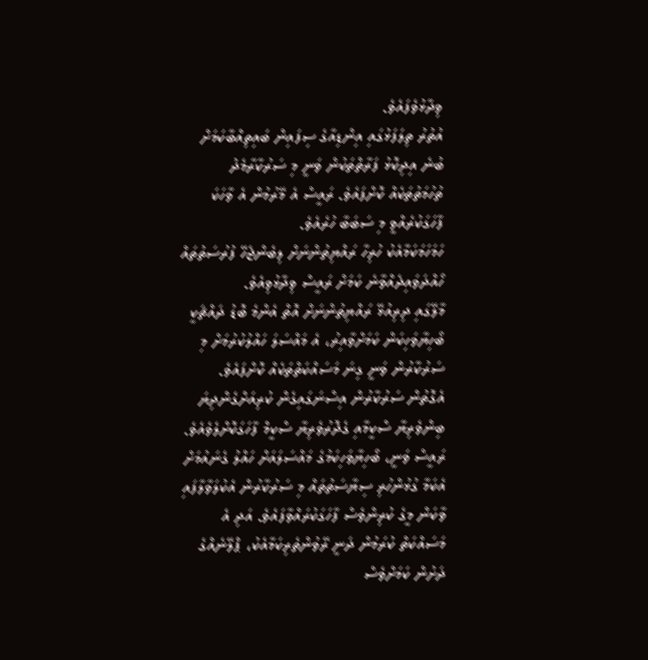ވިދާޅުވެފައެވެ.
އުތުރު ތިލަފަޅުގައި އިންޑިއާގެ ސިފައިން ބައިތިއްބާކަމަށް ބުނެ އިދިކޮޅު ފަރާތްތަކުން ވަނީ މި ސަރުކާރާމެދު ތުހުމަތުތަކެއް ކޮށްފައެވެ. ރައީސް އެ މޭރުމުން އެ ވާހަކަ ފާހަގަކުރެއްވީ މި ސަބަބާ ހުރެއެވެ.
ހަމަހަމަކަމާއެކު ހުރިހާ ރައްޔިތުންނަށް ލިބެންޖެހޭ ފުރުސަތުތައް ހޯއްދަވައިދެއްވާނެ ކަމަށް ރައީސް ވިދާޅުވިއެވެ.
މާލޭގައި ދިރިއުޅޭ ރައްޔިތުންނަށް އޮތް އެންމެ ބޮޑު ދައްޗަކީ ބޯހިޔާވަހިކަން ކަމަށްވާއިރު، އެ މައްސަލަ ހައްލުކުރުމަށް މި ސަރުކާރުން ވަނީ ގިނަ މަސައްކަތްތަކެއް ކޮށްފައެވެ. އެގޮތުން ސަރުކާރުން އިސްނަގައިގެން ކުރިއަށްގެންދިޔަ ބިންވެރިޔާ ސްކީމާއި ގެދޮރުވެރިޔާ ސްކީމް ފާހަގަކޮށްލެވެއެވެ. ރައީސް ވަނީ، ބޯހިޔާވަހިކަމުގެ މައްސަލައަށް ހައްލު ގެނައުމަށް އެކަމާ ގުޅުންހުރި ސިޔާސަތުތައް މި ސަރުކާރުން އެކުލަވާލާފައި ވާކަން މީގެ ކުރިންވެސް ފާހަގަކުރައްވާފައެވެ. އަދި އެ މަސައްކަތް ކުރަމުން ދަނީ ރޭވުންތެރިކަމާއެކު، ޕްލޭނެއްގެ ދަށުން ކަމަށްވެސް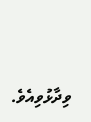ވިދާޅުވިއެވެ.